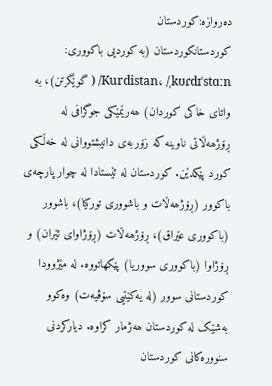دەروازە:کوردستان
کوردستانکوردستان (بە کوردیی باکووری: Kurdistan، /ˌkʊɾdɪˈstɑːn/ ( گوێگرتن)، بە واتای خاکی کوردان) ھەرێمێکی جوگرافی لە ڕۆژھەڵاتی ناوینە کە زۆربەی دانیشتووانی لە خەڵکی کورد پێکدێن. کوردستان لە ئێستادا لە چوار پارچەی باکوور (ڕۆژھەڵات و باشووری تورکیا)، باشوور (باکووری عێراق)، ڕۆژھەڵات (ڕۆژاوای ئێران) و ڕۆژاوا (باکووری سووریا) پێکھاتووە. لە مێژوودا کوردستانی سوور (لە یەکێتیی سۆڤیەت) وەکوو بەشێک لە کوردستان ھەژمار کراوە. دیارکردنی سنوورەکانی کوردستان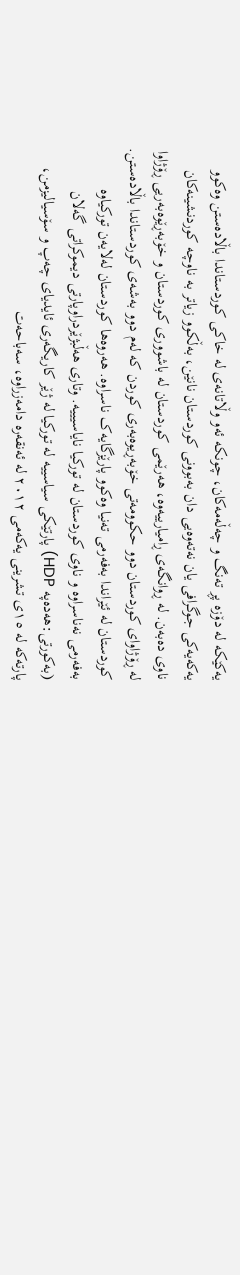یەکێکە لە دۆزە پڕ تەنگ و چەڵەمەکان، چونکە ئەو وڵاتانەی لە خاکی کوردستاندا باڵادەستن وەکوو یەکەیەکی جوگرافی یان نەتەوەیی دان بەبوونی کوردستان نانێن، بەڵکوو زیاتر بە ناوچە کوردنشینەکان ناوی دەبەن. لە ڕوانگەی ڕامیارییەوە، ھەرێمی کوردستان لە باشووری کوردستان و خۆبەڕێوەبەریی ڕۆژاوا لە ڕۆژاوای کوردستان دوو حکوومەتی خۆبەڕیوەبەری کوردن کە لەم دوو بەشەی کوردستاندا باڵادەستن. کوردستان لە ئێراندا بەفەرمی تەنیا وەکوو پارێزگایەک ناسراوە. ھەروەھا کوردستان لەلایەن تورکیاوە بەفەرمی نەناسراوە و ناوی کوردستان لە تورکیا نایاسیییە. وتاری ھەڵبژێردراوپارتی دیموکراتی گەلان (بەکورتی:ھەدەپە HDP) پارتێکی سیاسییە لە تورکیا لە ژێر کاریگەری ئایدیای چەپ و سۆسیالیزمن، پارتەکە لە ١٥ی تشرینی یەکەمی ٢٠١٢ لە ئەنقەرە دامەزراوە، سەباحەت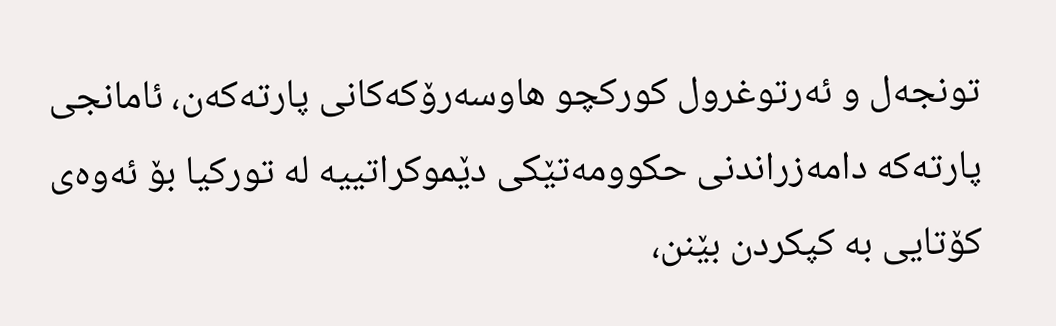تونجەل و ئەرتوغرول کورکچو ھاوسەرۆکەکانی پارتەکەن، ئامانجی پارتەکە دامەزراندنی حکوومەتێکی دێموکراتییە لە تورکیا بۆ ئەوەی کۆتایی بە کپکردن بێنن،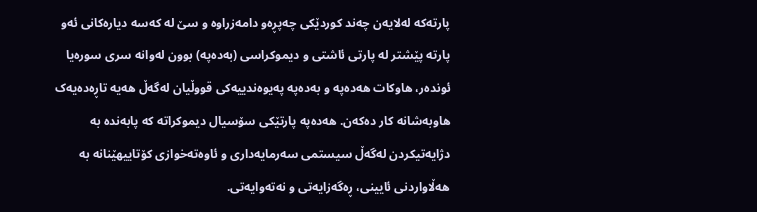پارتەکە لەلایەن چەند کوردێکی چەپڕەو دامەزراوە و سێ لە کەسە دیارەکانی ئەو پارتە پێشتر لە پارتی ئاشتی و دیموکراسی (بەدەپە) بوون لەوانە سری سورەیا ئوندەر، ھاوکات ھەدەپە و بەدەپە پەیوەندییەکی قووڵیان لەگەڵ ھەیە تاڕەدەیەک ھاوبەشانە کار دەکەن. ھەدەپە پارتێکی سۆسیال دیموکراتە کە پابەندە بە دژایەتیکردن لەگەڵ سیستمی سەرمایەداری و ئاوەتەخوازی کۆتاییھێنانە بە ھەڵاواردنی ئایینی، ڕەگەزایەتی و نەتەوایەتی.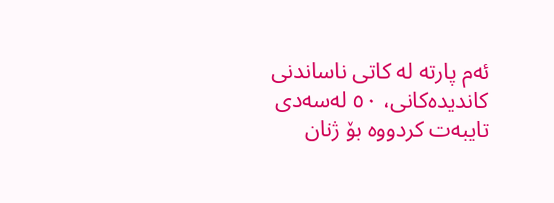ئەم پارتە لە کاتی ناساندنی کاندیدەکانی، ٥٠ لەسەدی تایبەت کردووە بۆ ژنان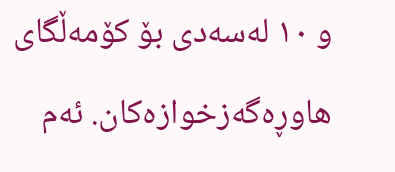و ١٠ لەسەدی بۆ کۆمەڵگای ھاوڕەگەزخوازەکان. ئەم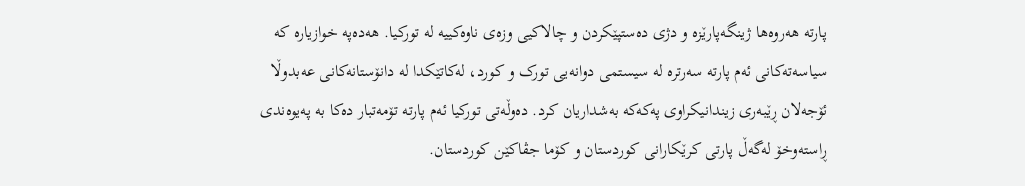پارتە ھەروەھا ژینگەپارێزە و دژی دەستپێکردن و چالاکیی وزەی ناوەکییە لە تورکیا. ھەدەپە خوازیارە کە سیاسەتەکانی ئەم پارتە سەرترە لە سیستمی دوانەیی تورک و کورد، لەکاتێکدا لە دانۆستانەکانی عەبدوڵا ئۆجەلان ڕێبەری زیندانیکراوی پەکەکە بەشداریان کرد. دەوڵەتی تورکیا ئەم پارتە تۆمەتبار دەکا بە پەیوەندی ڕاستەوخۆ لەگەڵ پارتی کرێکارانی کوردستان و کۆما جڤاکێن کوردستان.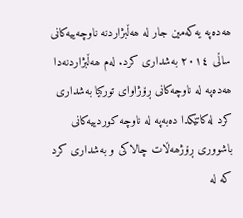ھەدەپە یەکەمین جار لە ھەڵبژاردنە ناوچەییەکانی ساڵی ٢٠١٤ بەشداری کرد. لەم ھەڵبژاردنەدا ھەدەپە لە ناوچەکانی ڕۆژاوای تورکیا بەشداری کرد لەکاتێکدا دەبەپە لە ناوچە کوردییەکانی باشووری ڕۆژھەڵات چالاکی و بەشداری کرد کە لە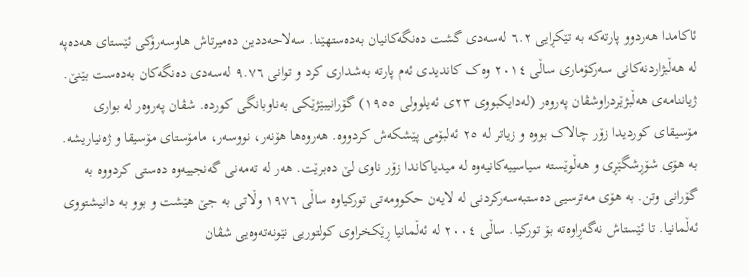ئاکامدا ھەردوو پارتەکە بە تێکڕایی ٦.٢ لەسەدی گشت دەنگەکانیان بەدەستھێنا. سەلاحەددین دەمیرتاش ھاوسەرۆکی ئێستای ھەدەپە لە ھەڵبژاردنەکانی سەرکۆماری ساڵی ٢٠١٤ وەک کاندیدی ئەم پارتە بەشداری کرد و توانی ٩.٧٦ لەسەدی دەنگەکان بەدەست بێنێ. ژیاننامەی ھەڵبژێردراوشڤان پەروەر (لەدایکبووی ٢٣ی ئەیلوولی ١٩٥٥) گۆرانیبێژێکی بەناوبانگی کوردە. شڤان پەروەر لە بواری مۆسیقای کوردیدا زۆر چالاک بووە و زیاتر لە ٢٥ ئەلبۆمی پێشکەش کردووە. ھەروەھا ھۆنەر، نووسەر، مامۆستای مۆسیقا و ژەنیاریشە. بە ھۆی شۆڕشگێڕی و ھەڵوێستە سیاسییەکانیەوە لە میدیاکاندا زۆر ناوی لێ دەبرێت. ھەر لە تەمەنی گەنجییەوە دەستی کردووە بە گۆرانی وتن. بە ھۆی مەترسیی دەستبەسەرکردنی لە لایەن حکوومەتی تورکیاوە ساڵی ١٩٧٦ وڵاتی بە جێ ھێشت و بوو بە دانیشتووی ئەڵمانیا. تا ئێستاش نەگەڕاوەتە بۆ تورکیا. ساڵی ٢٠٠٤ لە ئەڵمانیا ڕێکخراوی کولتوریی نێونەتەوەیی شڤان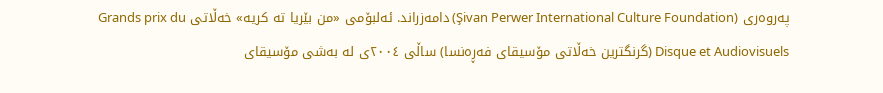پەروەری (Şivan Perwer International Culture Foundation) دامەزراند. ئەلبۆمی «من بێریا تە کریە» خەڵاتی Grands prix du Disque et Audiovisuels (گرنگترین خەڵاتی مۆسیقای فەڕەنسا) ساڵی ٢٠٠٤ی لە بەشی مۆسیقای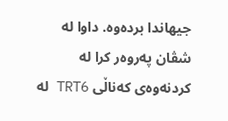جیھاندا بردەوە. داوا لە شڤان پەروەر کرا لە کردنەوەی کەناڵی TRT6 لە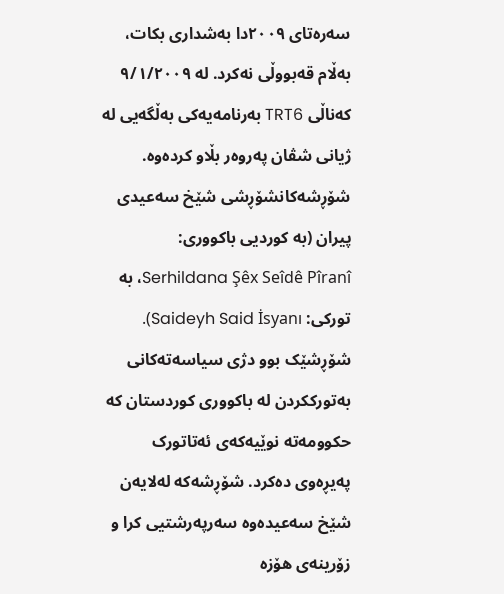سەرەتای ٢٠٠٩دا بەشداری بکات، بەڵام قەبووڵی نەکرد. لە ٩/١/٢٠٠٩ کەناڵی TRT6 بەرنامەیەکی بەڵگەیی لە ژیانی شڤان پەروەر بڵاو کردەوە. شۆڕشەکانشۆڕشی شێخ سەعیدی پیران (بە کوردیی باکووری: Serhildana Şêx Seîdê Pîranî، بە تورکی: Saideyh Said İsyanı). شۆڕشێک بوو دژی سیاسەتەکانی بەتورککردن لە باکووری کوردستان کە حکوومەتە نوێیەکەی ئەتاتورک پەیڕەوی دەکرد. شۆڕشەکە لەلایەن شێخ سەعیدەوە سەرپەرشتیی کرا و زۆرینەی ھۆزە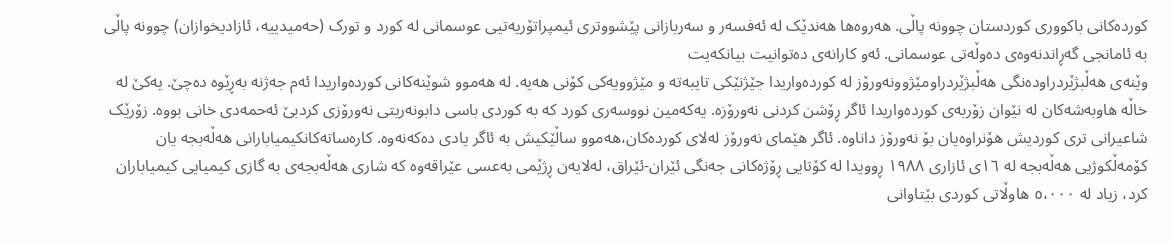کوردەکانی باکووری کوردستان چوونە پاڵی. ھەروەھا ھەندێک لە ئەفسەر و سەربازانی پێشووتری ئیمپراتۆریەتیی عوسمانی لە کورد و تورک (حەمیدییە، ئازادیخوازان) چوونە پاڵی بە ئامانجی گەڕاندنەوەی دەوڵەتی عوسمانی. ئەو کارانەی دەتوانیت بیانکەیت
وێنەی ھەڵبژێردراودەنگی ھەڵبژێردراومێژوونەورۆز لە کوردەواریدا جێژنێکی تایبەتە و مێژوویەکی کۆنی ھەیە. لە ھەموو شوێنەکانی کوردەواریدا ئەم جەژنە بەڕێوە دەچێ. یەکێ لە خاڵە ھاوبەشەکان لە نێوان زۆربەی کوردەواریدا ئاگر ڕۆشن کردنی نەورۆزە. یەکەمین نووسەری کورد کە بە کوردی باسی دابونەریتی نەورۆزی کردبێ ئەحمەدی خانی بووە. زۆرێک شاعیرانی تری کوردیش ھۆنراوەیان بۆ نەورۆز داناوە. ئاگر ھێمای نەورۆز لەلای کوردەکان،ھەموو ساڵێکیش بە ئاگر یادی دەکەنەوە. کارەساتەکانکیمیابارانی ھەڵەبجە یان کۆمەڵکوژیی ھەڵەبجە لە ١٦ی ئازاری ١٩٨٨ ڕوویدا لە کۆتایی ڕۆژەکانی جەنگی ئێران-ئێراق، لەلایەن ڕژێمی بەعسی عێراقەوە کە شاری ھەڵەبجەی بە گازی کیمیایی کیمیاباران کرد، زیاد لە ٥،٠٠٠ ھاوڵاتی کوردی بێتاوانی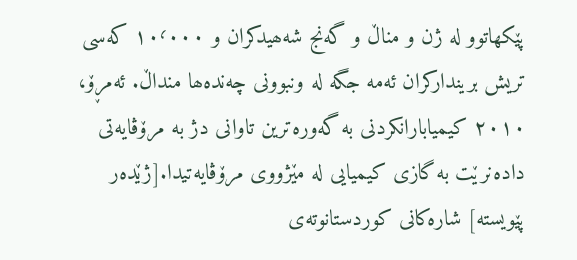پێکھاتوو لە ژن و مناڵ و گەنج شەھیدکران و ١٠٬٠٠٠ کەسی تریش بریندارکران ئەمە جگە لە ونبوونی چەندەھا منداڵ. ئەمڕۆ، ٢٠١٠ کیمیابارانکردنی بە گەورەترین تاوانی دژ بە مرۆڤایەتی دادەنرێت بە گازی کیمیایی لە مێژووی مرۆڤایەتیدا.[ژێدەر پێویستە] شارەکانی کوردستانوتەی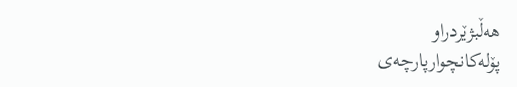ھەڵبژێردراو
پۆلەکانچوارپارچەی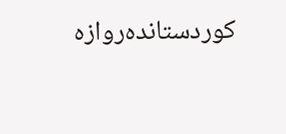کوردستاندەروازە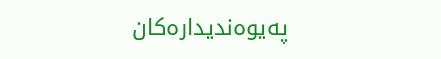پەیوەندیدارەکان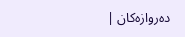دەروازەکان |